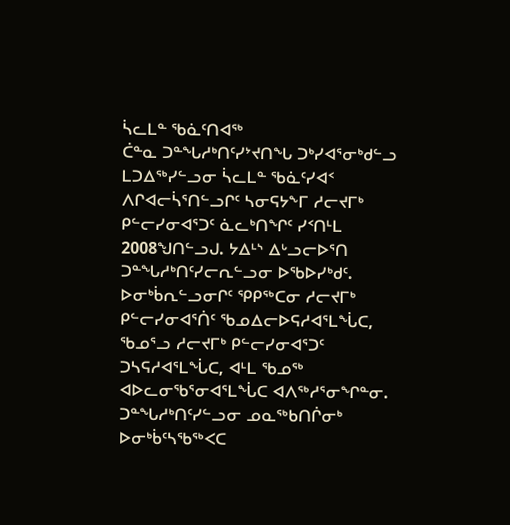ᓵᓚᒪᓐ ᖃᓈᑦᑎᐊᖅ
ᑖᓐᓇ ᑐᓐᖓᓱᒃᑎᑦᓯᔾᔪᑎᖓ ᑐᒃᓯᐊᕐᓂᒃᑯᓪᓗ ᒪᑐᐃᖅᓯᓪᓗᓂ ᓵᓚᒪᓐ ᖃᓈᑦᓯᐊᑉ ᐱᒋᐊᓕᓵᕐᑎᓪᓗᒋᑦ ᓴᓂᕋᔭᖕᒥ ᓱᓕᔪᒥᒃ ᑭᓪᓕᓯᓂᐊᕐᑐᑦ ᓈᓚᒃᑎᖏᑦ ᓯᑉᑎᒻᒪ 2008ᖑᑎᓪᓗᒍ. ᔭᐃᒻᔅ ᐃᒡᓗᓕᐅᕐᑎ ᑐᓐᖓᓱᒃᑎᑦᓯᓕᕆᓪᓗᓂ ᐅᖃᐅᓯᒃᑯᑦ. ᐅᓂᒃᑳᕆᓪᓗᓂᒋᑦ ᕿᑭᖅᑕᓂ ᓱᓕᔪᒥᒃ ᑭᓪᓕᓯᓂᐊᕐᑏᑦ ᖃᓄᐃᓕᐅᕋᓱᐊᕐᒪᖔᑕ, ᖃᓄᕐᓗ ᓱᓕᔪᒥᒃ ᑭᓪᓕᓯᓂᐊᕐᑐᑦ ᑐᓴᕋᓱᐊᕐᒪᖔᑕ, ᐊᒻᒪ ᖃᓄᖅ ᐊᐅᓚᓂᖃᕐᓂᐊᕐᒪᖔᑕ ᐊᐱᖅᓱᕐᓂᖏᓐᓂ. ᑐᓐᖓᓱᒃᑎᑦᓯᓪᓗᓂ ᓄᓇᖅᑲᑎᒌᓂᒃ ᐅᓂᒃᑳᑦᓴᖃᖅᐸᑕ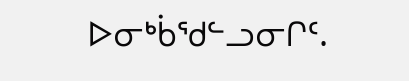ᐅᓂᒃᑳᖁᓪᓗᓂᒋᑦ.